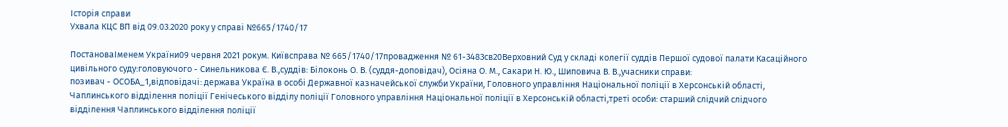Історія справи
Ухвала КЦС ВП від 09.03.2020 року у справі №665/1740/17

ПостановаІменем України09 червня 2021 рокум. Київсправа № 665/1740/17провадження № 61-3483св20Верховний Суд у складі колегії суддів Першої судової палати Касаційного цивільного суду:головуючого - Синельникова Є. В.,суддів: Білоконь О. В. (суддя-доповідач), Осіяна О. М., Сакари Н. Ю., Шиповича В. В.,учасники справи:
позивач - ОСОБА_1,відповідачі: держава Україна в особі Державної казначейської служби України, Головного управління Національної поліції в Херсонській області, Чаплинського відділення поліції Генічеського відділу поліції Головного управління Національної поліції в Херсонській області,треті особи: старший слідчий слідчого відділення Чаплинського відділення поліції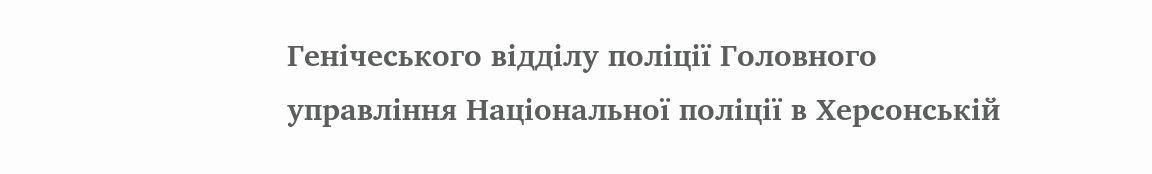Генічеського відділу поліції Головного управління Національної поліції в Херсонській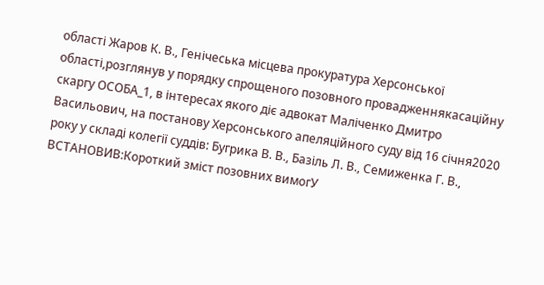області Жаров К. В., Генічеська місцева прокуратура Херсонської області,розглянув у порядку спрощеного позовного провадженнякасаційну скаргу ОСОБА_1, в інтересах якого діє адвокат Маліченко Дмитро Васильович, на постанову Херсонського апеляційного суду від 16 січня2020 року у складі колегії суддів: Бугрика В. В., Базіль Л. В., Семиженка Г. В.,
ВСТАНОВИВ:Короткий зміст позовних вимогУ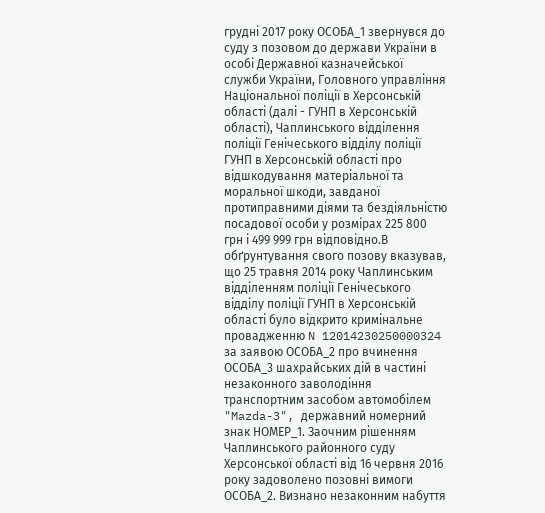грудні 2017 року ОСОБА_1 звернувся до суду з позовом до держави України в особі Державної казначейської служби України, Головного управління Національної поліції в Херсонській області (далі - ГУНП в Херсонській області), Чаплинського відділення поліції Генічеського відділу поліції ГУНП в Херсонській області про відшкодування матеріальної та моральної шкоди, завданої протиправними діями та бездіяльністю посадової особи у розмірах 225 800 грн і 499 999 грн відповідно.В обґрунтування свого позову вказував, що 25 травня 2014 року Чаплинським відділенням поліції Генічеського відділу поліції ГУНП в Херсонській області було відкрито кримінальне провадженню N 12014230250000324 за заявою ОСОБА_2 про вчинення ОСОБА_3 шахрайських дій в частині незаконного заволодіння транспортним засобом автомобілем "Mazda-3", державний номерний знак НОМЕР_1. Заочним рішенням Чаплинського районного суду Херсонської області від 16 червня 2016 року задоволено позовні вимоги ОСОБА_2. Визнано незаконним набуття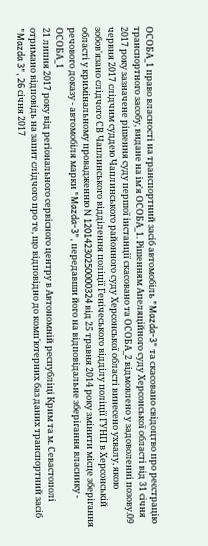ОСОБА_1 право власності на транспортний засіб автомобіль "Mazda-3" та скасовано свідоцтво про реєстрацію транспортного засобу, видане на ім'я ОСОБА_1. Рішенням Апеляційного суду Херсонської області від 31 січня 2017 року зазначене рішення суду першої інстанції скасовано та ОСОБА_2 відмовлено у задоволенні позову.09 червня 2017 слідчим суддею Чаплинського районного суду Херсонської області винесено ухвалу, якою зобов'язано слідчого СВ Чаплинського відділення поліції Генічеського відділу поліції ГУНП в Херсонській області у кримінальному провадженню N 12014230250000324 від 25 травня 2014 року змінити місце зберігання речового доказу - автомобіля марки "Mazda-3", передавши його на відповідальне зберігання власнику - ОСОБА_1
21 липня 2017 року від регіонального сервісного центру в Автономній республіці Крим та м. Севастополі отримано відповідь на запит слідчого про те, що відповідно до комп'ютерних баз даних транспортний засіб "Mazda 3", 26 січня 2017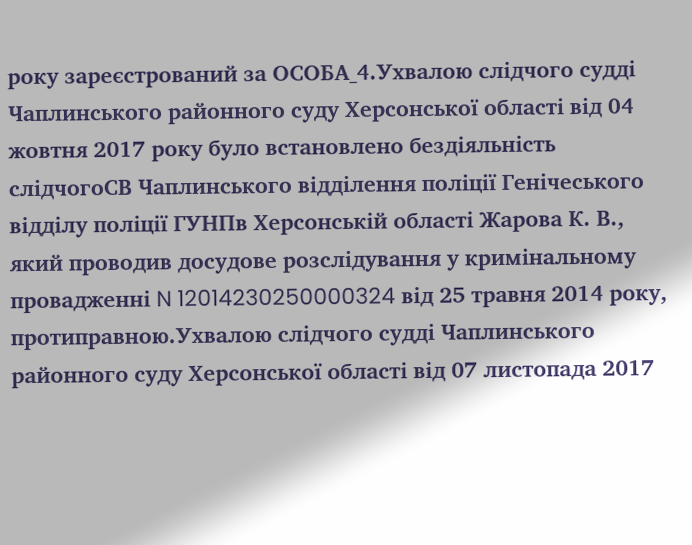року зареєстрований за ОСОБА_4.Ухвалою слідчого судді Чаплинського районного суду Херсонської області від 04 жовтня 2017 року було встановлено бездіяльність слідчогоСВ Чаплинського відділення поліції Генічеського відділу поліції ГУНПв Херсонській області Жарова К. В., який проводив досудове розслідування у кримінальному провадженні N 12014230250000324 від 25 травня 2014 року, протиправною.Ухвалою слідчого судді Чаплинського районного суду Херсонської області від 07 листопада 2017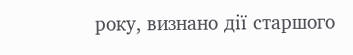року, визнано дії старшого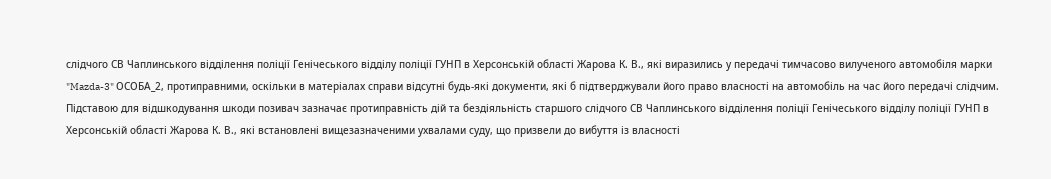слідчого СВ Чаплинського відділення поліції Генічеського відділу поліції ГУНП в Херсонській області Жарова К. В., які виразились у передачі тимчасово вилученого автомобіля марки "Mazda-3" ОСОБА_2, протиправними, оскільки в матеріалах справи відсутні будь-які документи, які б підтверджували його право власності на автомобіль на час його передачі слідчим.
Підставою для відшкодування шкоди позивач зазначає протиправність дій та бездіяльність старшого слідчого СВ Чаплинського відділення поліції Генічеського відділу поліції ГУНП в Херсонській області Жарова К. В., які встановлені вищезазначеними ухвалами суду, що призвели до вибуття із власності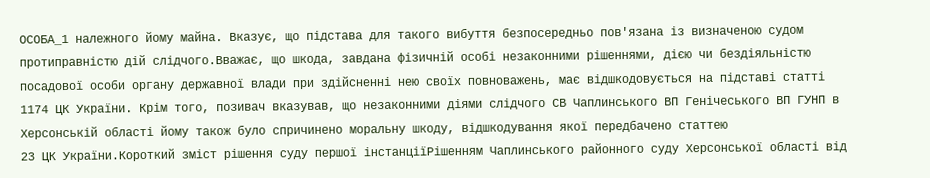ОСОБА_1 належного йому майна. Вказує, що підстава для такого вибуття безпосередньо пов'язана із визначеною судом протиправністю дій слідчого.Вважає, що шкода, завдана фізичній особі незаконними рішеннями, дією чи бездіяльністю посадової особи органу державної влади при здійсненні нею своїх повноважень, має відшкодовується на підставі статті
1174 ЦК України. Крім того, позивач вказував, що незаконними діями слідчого СВ Чаплинського ВП Генічеського ВП ГУНП в Херсонській області йому також було спричинено моральну шкоду, відшкодування якої передбачено статтею
23 ЦК України.Короткий зміст рішення суду першої інстанціїРішенням Чаплинського районного суду Херсонської області від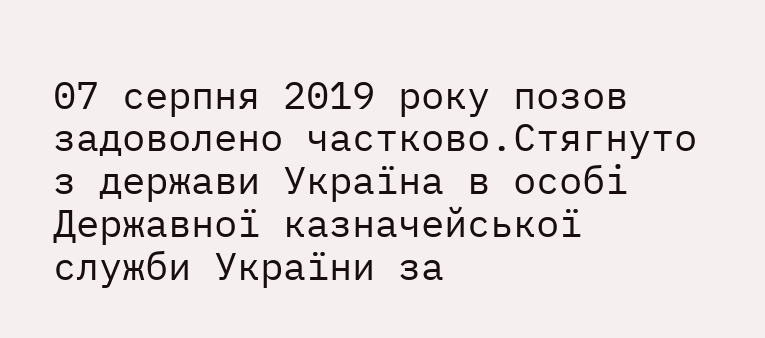07 серпня 2019 року позов задоволено частково.Стягнуто з держави Україна в особі Державної казначейської служби України за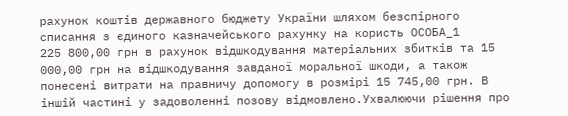рахунок коштів державного бюджету України шляхом безспірного списання з єдиного казначейського рахунку на користь ОСОБА_1
225 800,00 грн в рахунок відшкодування матеріальних збитків та 15 000,00 грн на відшкодування завданої моральної шкоди, а також понесені витрати на правничу допомогу в розмірі 15 745,00 грн. В іншій частині у задоволенні позову відмовлено.Ухвалюючи рішення про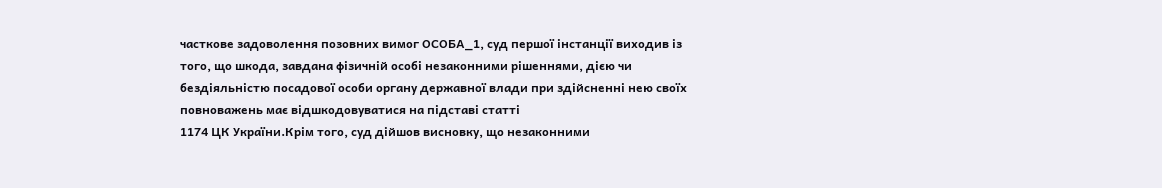часткове задоволення позовних вимог ОСОБА_1, суд першої інстанції виходив із того, що шкода, завдана фізичній особі незаконними рішеннями, дією чи бездіяльністю посадової особи органу державної влади при здійсненні нею своїх повноважень має відшкодовуватися на підставі статті
1174 ЦК України.Крім того, суд дійшов висновку, що незаконними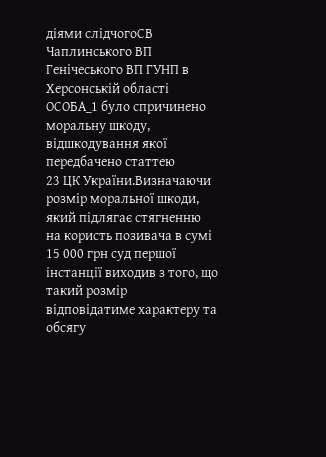діями слідчогоСВ Чаплинського ВП Генічеського ВП ГУНП в Херсонській області ОСОБА_1 було спричинено моральну шкоду, відшкодування якої передбачено статтею
23 ЦК України.Визначаючи розмір моральної шкоди, який підлягає стягненню на користь позивача в сумі 15 000 грн суд першої інстанції виходив з того, що такий розмір відповідатиме характеру та обсягу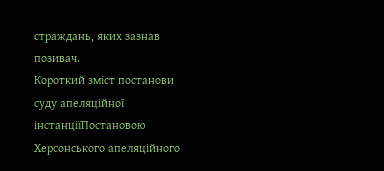страждань, яких зазнав позивач.
Короткий зміст постанови суду апеляційної інстанціїПостановою Херсонського апеляційного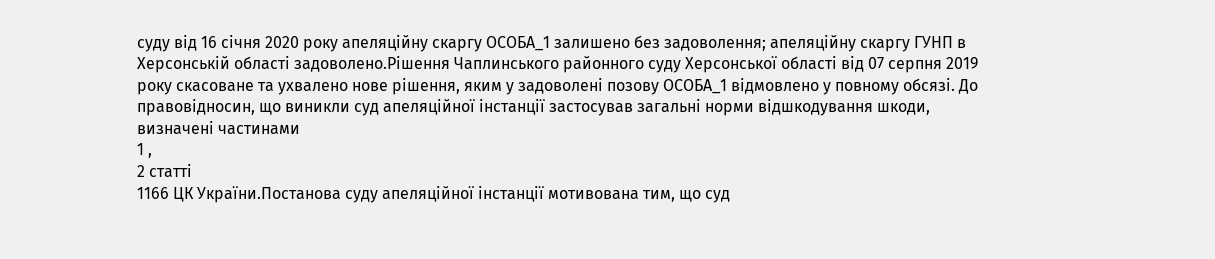суду від 16 січня 2020 року апеляційну скаргу ОСОБА_1 залишено без задоволення; апеляційну скаргу ГУНП в Херсонській області задоволено.Рішення Чаплинського районного суду Херсонської області від 07 серпня 2019 року скасоване та ухвалено нове рішення, яким у задоволені позову ОСОБА_1 відмовлено у повному обсязі. До правовідносин, що виникли суд апеляційної інстанції застосував загальні норми відшкодування шкоди, визначені частинами
1 ,
2 статті
1166 ЦК України.Постанова суду апеляційної інстанції мотивована тим, що суд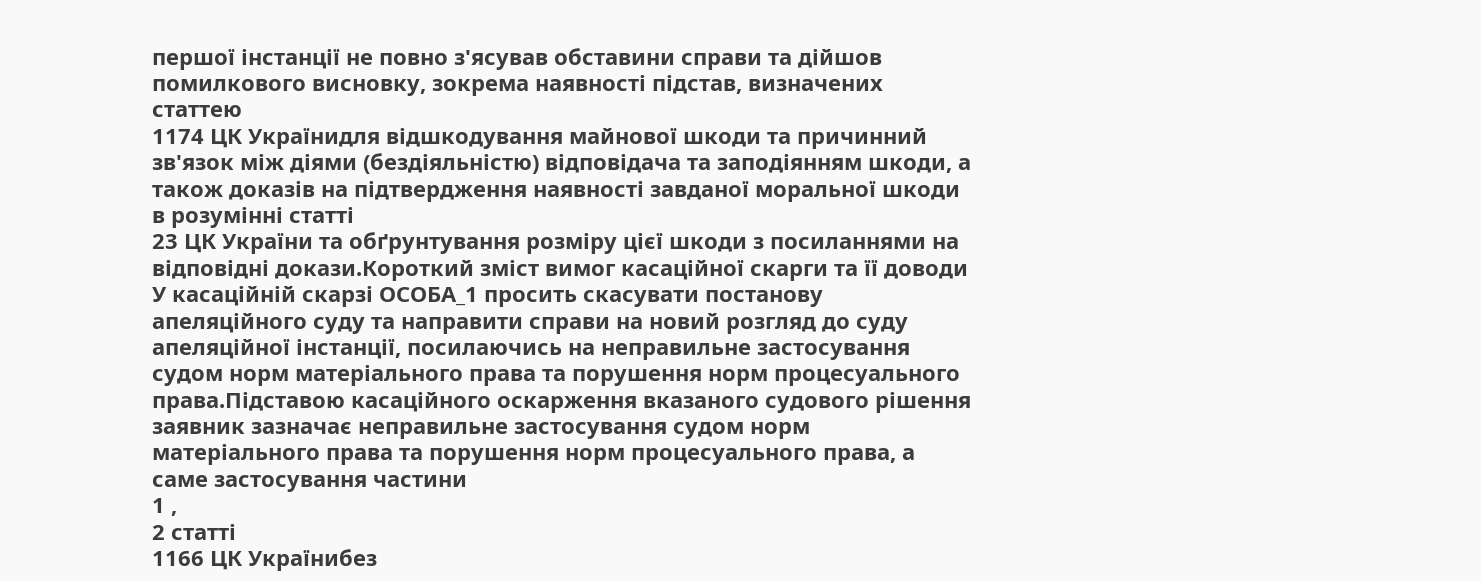першої інстанції не повно з'ясував обставини справи та дійшов помилкового висновку, зокрема наявності підстав, визначених статтею
1174 ЦК Українидля відшкодування майнової шкоди та причинний зв'язок між діями (бездіяльністю) відповідача та заподіянням шкоди, а також доказів на підтвердження наявності завданої моральної шкоди в розумінні статті
23 ЦК України та обґрунтування розміру цієї шкоди з посиланнями на відповідні докази.Короткий зміст вимог касаційної скарги та її доводи
У касаційній скарзі ОСОБА_1 просить скасувати постанову апеляційного суду та направити справи на новий розгляд до суду апеляційної інстанції, посилаючись на неправильне застосування судом норм матеріального права та порушення норм процесуального права.Підставою касаційного оскарження вказаного судового рішення заявник зазначає неправильне застосування судом норм матеріального права та порушення норм процесуального права, а саме застосування частини
1 ,
2 статті
1166 ЦК Українибез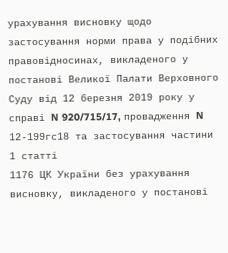урахування висновку щодо застосування норми права у подібних правовідносинах, викладеного у постанові Великої Палати Верховного Суду від 12 березня 2019 року у справі N 920/715/17, провадження N 12-199гс18 та застосування частини
1 статті
1176 ЦК України без урахування висновку, викладеного у постанові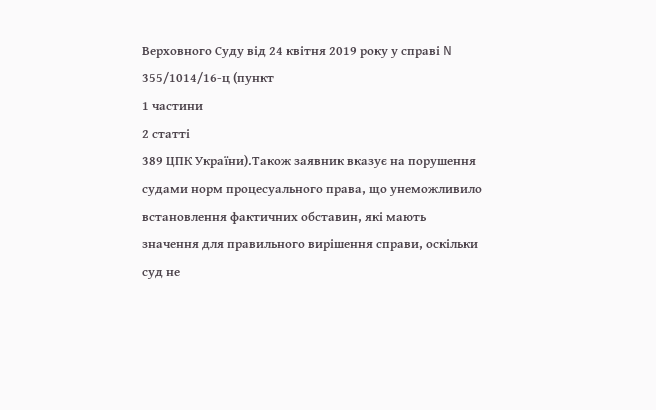Верховного Суду від 24 квітня 2019 року у справі N 355/1014/16-ц (пункт
1 частини
2 статті
389 ЦПК України).Також заявник вказує на порушення судами норм процесуального права, що унеможливило встановлення фактичних обставин, які мають значення для правильного вирішення справи, оскільки суд не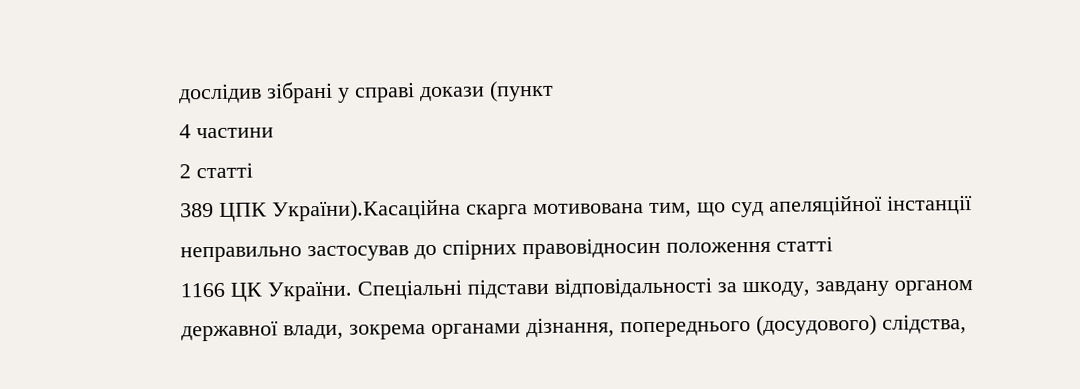дослідив зібрані у справі докази (пункт
4 частини
2 статті
389 ЦПК України).Касаційна скарга мотивована тим, що суд апеляційної інстанції неправильно застосував до спірних правовідносин положення статті
1166 ЦК України. Спеціальні підстави відповідальності за шкоду, завдану органом державної влади, зокрема органами дізнання, попереднього (досудового) слідства,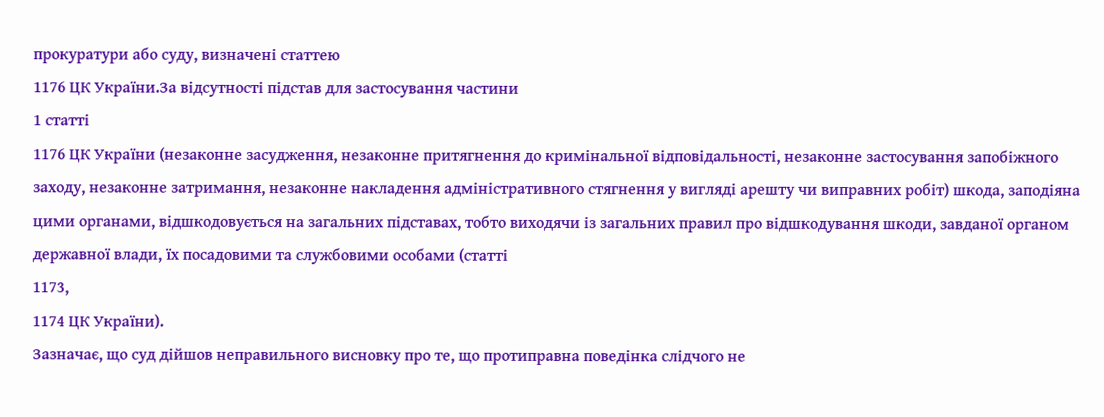прокуратури або суду, визначені статтею
1176 ЦК України.За відсутності підстав для застосування частини
1 статті
1176 ЦК України (незаконне засудження, незаконне притягнення до кримінальної відповідальності, незаконне застосування запобіжного заходу, незаконне затримання, незаконне накладення адміністративного стягнення у вигляді арешту чи виправних робіт) шкода, заподіяна цими органами, відшкодовується на загальних підставах, тобто виходячи із загальних правил про відшкодування шкоди, завданої органом державної влади, їх посадовими та службовими особами (статті
1173,
1174 ЦК України).
Зазначає, що суд дійшов неправильного висновку про те, що протиправна поведінка слідчого не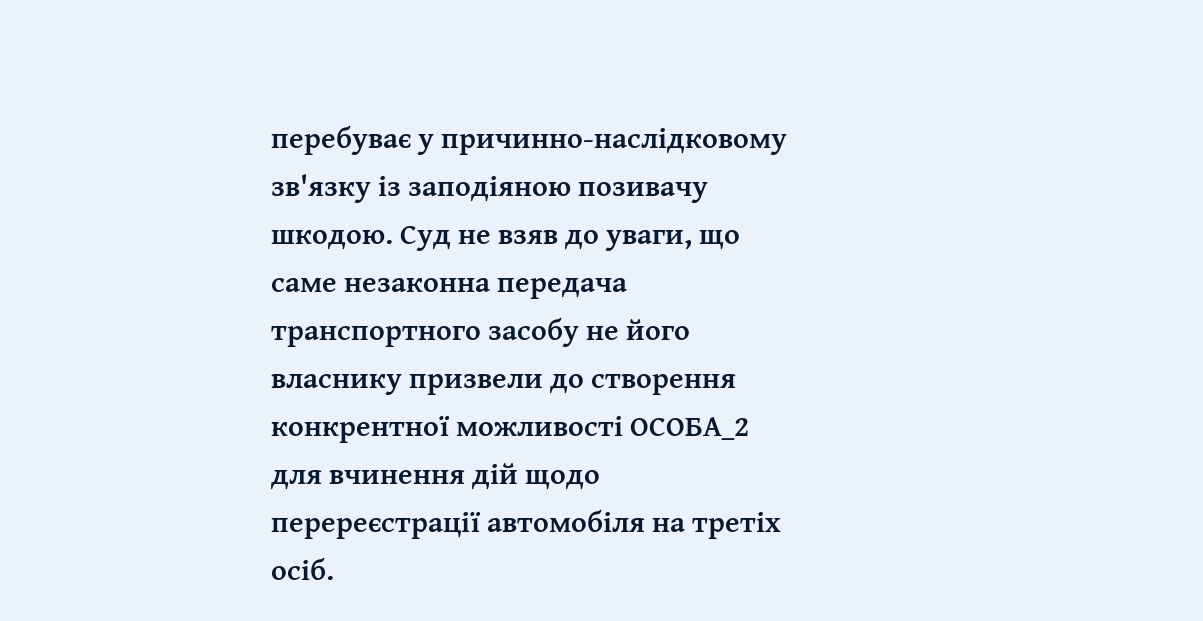перебуває у причинно-наслідковому зв'язку із заподіяною позивачу шкодою. Суд не взяв до уваги, що саме незаконна передача транспортного засобу не його власнику призвели до створення конкрентної можливості ОСОБА_2 для вчинення дій щодо перереєстрації автомобіля на третіх осіб.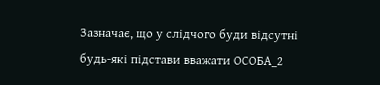Зазначає, що у слідчого буди відсутні будь-які підстави вважати ОСОБА_2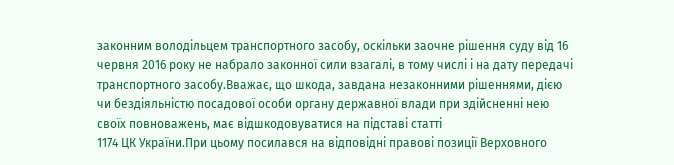законним володільцем транспортного засобу, оскільки заочне рішення суду від 16 червня 2016 року не набрало законної сили взагалі, в тому числі і на дату передачі транспортного засобу.Вважає, що шкода, завдана незаконними рішеннями, дією чи бездіяльністю посадової особи органу державної влади при здійсненні нею своїх повноважень, має відшкодовуватися на підставі статті
1174 ЦК України.При цьому посилався на відповідні правові позиції Верховного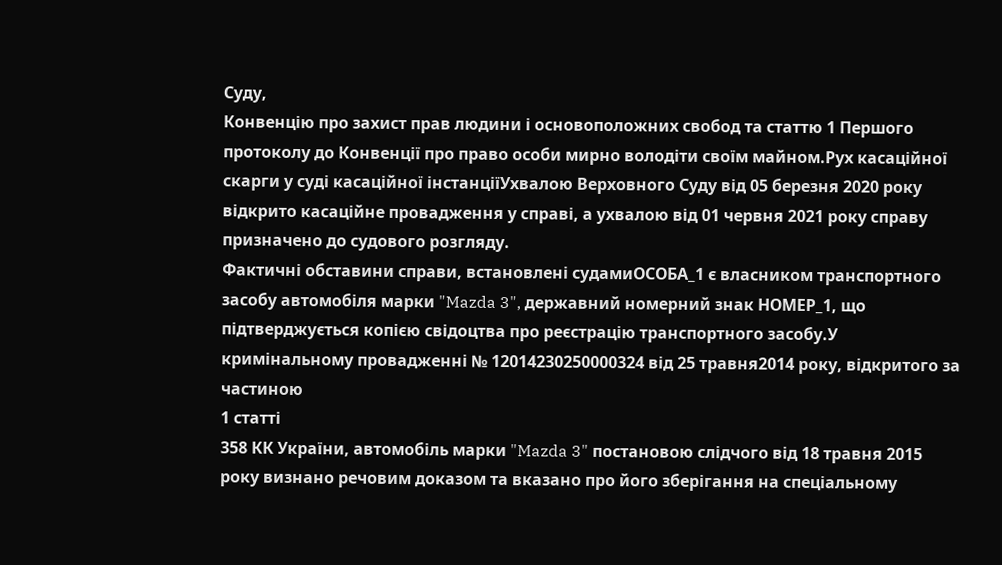Суду,
Конвенцію про захист прав людини і основоположних свобод та статтю 1 Першого протоколу до Конвенції про право особи мирно володіти своїм майном.Рух касаційної скарги у суді касаційної інстанціїУхвалою Верховного Суду від 05 березня 2020 року відкрито касаційне провадження у справі, а ухвалою від 01 червня 2021 року справу призначено до судового розгляду.
Фактичні обставини справи, встановлені судамиОСОБА_1 є власником транспортного засобу автомобіля марки "Mazda 3", державний номерний знак НОМЕР_1, що підтверджується копією свідоцтва про реєстрацію транспортного засобу.У кримінальному провадженні № 12014230250000324 від 25 травня2014 року, відкритого за частиною
1 статті
358 КК України, автомобіль марки "Mazda 3" постановою слідчого від 18 травня 2015 року визнано речовим доказом та вказано про його зберігання на спеціальному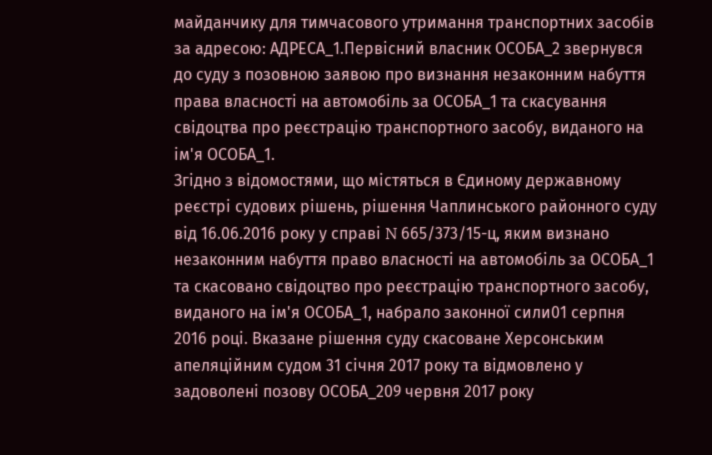майданчику для тимчасового утримання транспортних засобів за адресою: АДРЕСА_1.Первісний власник ОСОБА_2 звернувся до суду з позовною заявою про визнання незаконним набуття права власності на автомобіль за ОСОБА_1 та скасування свідоцтва про реєстрацію транспортного засобу, виданого на ім'я ОСОБА_1.
Згідно з відомостями, що містяться в Єдиному державному реєстрі судових рішень, рішення Чаплинського районного суду від 16.06.2016 року у справі N 665/373/15-ц, яким визнано незаконним набуття право власності на автомобіль за ОСОБА_1 та скасовано свідоцтво про реєстрацію транспортного засобу, виданого на ім'я ОСОБА_1, набрало законної сили01 серпня 2016 році. Вказане рішення суду скасоване Херсонським апеляційним судом 31 січня 2017 року та відмовлено у задоволені позову ОСОБА_209 червня 2017 року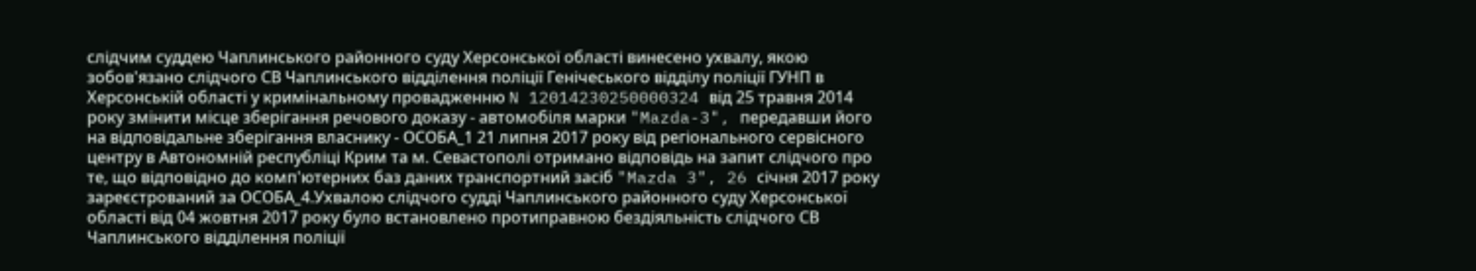слідчим суддею Чаплинського районного суду Херсонської області винесено ухвалу, якою зобов'язано слідчого СВ Чаплинського відділення поліції Генічеського відділу поліції ГУНП в Херсонській області у кримінальному провадженню N 12014230250000324 від 25 травня 2014 року змінити місце зберігання речового доказу - автомобіля марки "Mazda-3", передавши його на відповідальне зберігання власнику - ОСОБА_1 21 липня 2017 року від регіонального сервісного центру в Автономній республіці Крим та м. Севастополі отримано відповідь на запит слідчого про те, що відповідно до комп'ютерних баз даних транспортний засіб "Mazda 3", 26 січня 2017 року зареєстрований за ОСОБА_4.Ухвалою слідчого судді Чаплинського районного суду Херсонської області від 04 жовтня 2017 року було встановлено протиправною бездіяльність слідчого СВ Чаплинського відділення поліції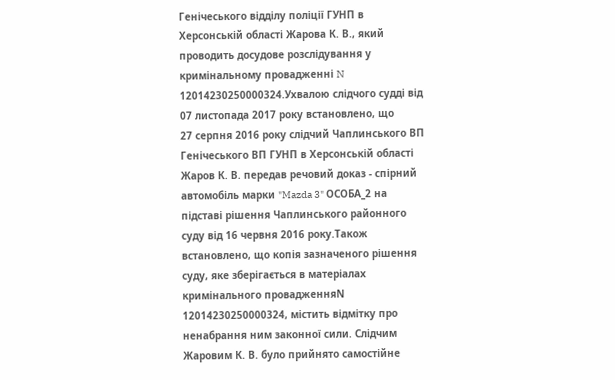Генічеського відділу поліції ГУНП в Херсонській області Жарова К. В., який проводить досудове розслідування у кримінальному провадженні N 12014230250000324.Ухвалою слідчого судді від 07 листопада 2017 року встановлено, що
27 серпня 2016 року слідчий Чаплинського ВП Генічеського ВП ГУНП в Херсонській області Жаров К. В. передав речовий доказ - спірний автомобіль марки "Mazda 3" ОСОБА_2 на підставі рішення Чаплинського районного суду від 16 червня 2016 року.Також встановлено, що копія зазначеного рішення суду, яке зберігається в матеріалах кримінального провадженняN 12014230250000324, містить відмітку про ненабрання ним законної сили. Слідчим Жаровим К. В. було прийнято самостійне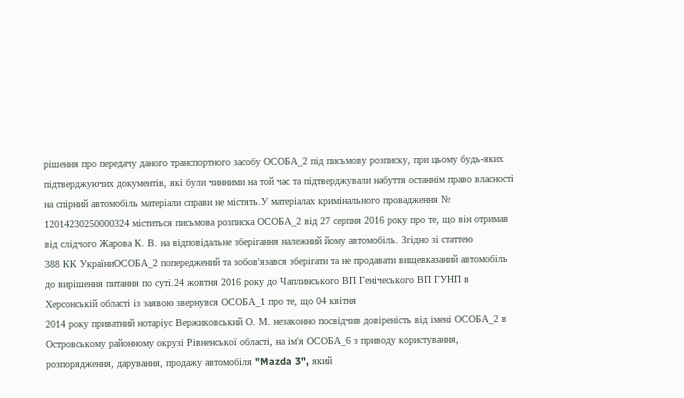рішення про передачу даного транспортного засобу ОСОБА_2 під письмову розписку, при цьому будь-яких підтверджуючих документів, які були чинними на той час та підтверджували набуття останнім право власності на спірний автомобіль матеріали справи не містять.У матеріалах кримінального провадження № 12014230250000324 міститься письмова розписка ОСОБА_2 від 27 серпня 2016 року про те, що він отримав від слідчого Жарова К. В. на відповідальне зберігання належний йому автомобіль. Згідно зі статтею
388 КК УкраїниОСОБА_2 попереджений та зобов'язався зберігати та не продавати вищевказаний автомобіль до вирішення питання по суті.24 жовтня 2016 року до Чаплинського ВП Генічеського ВП ГУНП в Херсонській області із заявою звернувся ОСОБА_1 про те, що 04 квітня
2014 року приватний нотаріус Вержиковський О. М. незаконно посвідчив довіреність від імені ОСОБА_2 в Островському районному окрузі Рівненської області, на ім'я ОСОБА_6 з приводу користування, розпорядження, дарування, продажу автомобіля "Mazda 3", який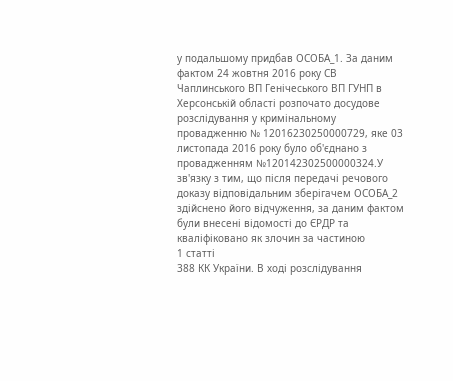у подальшому придбав ОСОБА_1. За даним фактом 24 жовтня 2016 року СВ Чаплинського ВП Генічеського ВП ГУНП в Херсонській області розпочато досудове розслідування у кримінальному провадженню № 12016230250000729, яке 03 листопада 2016 року було об'єднано з провадженням №120142302500000324.У зв'язку з тим, що після передачі речового доказу відповідальним зберігачем ОСОБА_2 здійснено його відчуження, за даним фактом були внесені відомості до ЄРДР та кваліфіковано як злочин за частиною
1 статті
388 КК України. В ході розслідування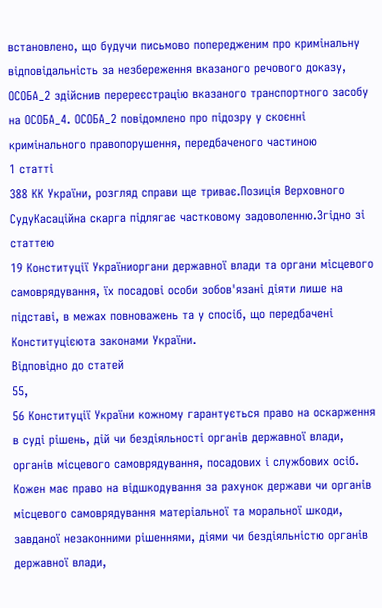встановлено, що будучи письмово попередженим про кримінальну відповідальність за незбереження вказаного речового доказу, ОСОБА_2 здійснив перереєстрацію вказаного транспортного засобу на ОСОБА_4. ОСОБА_2 повідомлено про підозру у скоєнні кримінального правопорушення, передбаченого частиною
1 статті
388 КК України, розгляд справи ще триває.Позиція Верховного СудуКасаційна скарга підлягає частковому задоволенню.Згідно зі статтею
19 Конституції Україниоргани державної влади та органи місцевого самоврядування, їх посадові особи зобов'язані діяти лише на підставі, в межах повноважень та у спосіб, що передбачені Конституцієюта законами України.
Відповідно до статей
55,
56 Конституції України кожному гарантується право на оскарження в суді рішень, дій чи бездіяльності органів державної влади, органів місцевого самоврядування, посадових і службових осіб. Кожен має право на відшкодування за рахунок держави чи органів місцевого самоврядування матеріальної та моральної шкоди, завданої незаконними рішеннями, діями чи бездіяльністю органів державної влади,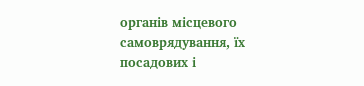органів місцевого самоврядування, їх посадових і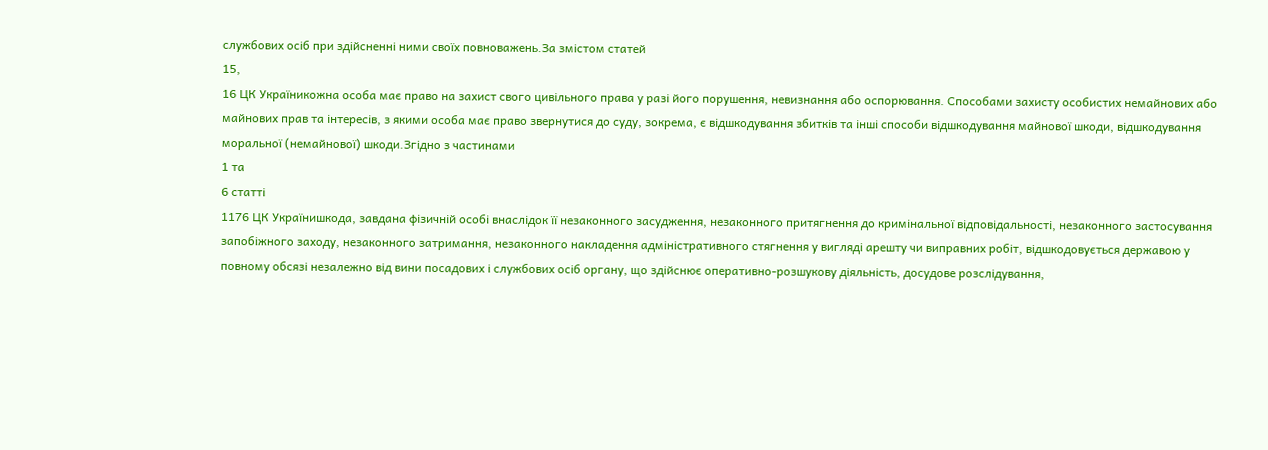службових осіб при здійсненні ними своїх повноважень.За змістом статей
15,
16 ЦК Україникожна особа має право на захист свого цивільного права у разі його порушення, невизнання або оспорювання. Способами захисту особистих немайнових або майнових прав та інтересів, з якими особа має право звернутися до суду, зокрема, є відшкодування збитків та інші способи відшкодування майнової шкоди, відшкодування моральної (немайнової) шкоди.Згідно з частинами
1 та
6 статті
1176 ЦК Українишкода, завдана фізичній особі внаслідок її незаконного засудження, незаконного притягнення до кримінальної відповідальності, незаконного застосування запобіжного заходу, незаконного затримання, незаконного накладення адміністративного стягнення у вигляді арешту чи виправних робіт, відшкодовується державою у повному обсязі незалежно від вини посадових і службових осіб органу, що здійснює оперативно-розшукову діяльність, досудове розслідування,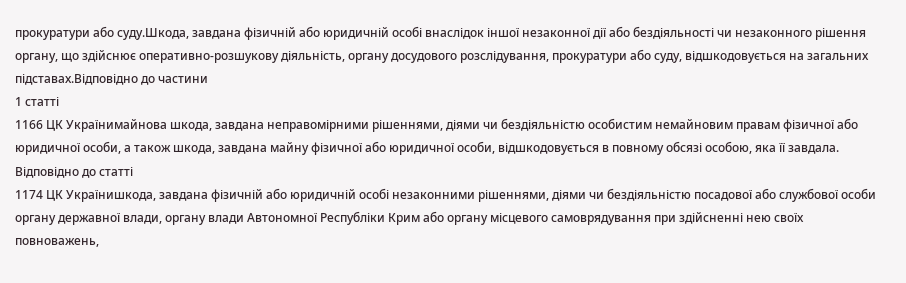прокуратури або суду.Шкода, завдана фізичній або юридичній особі внаслідок іншої незаконної дії або бездіяльності чи незаконного рішення органу, що здійснює оперативно-розшукову діяльність, органу досудового розслідування, прокуратури або суду, відшкодовується на загальних підставах.Відповідно до частини
1 статті
1166 ЦК Українимайнова шкода, завдана неправомірними рішеннями, діями чи бездіяльністю особистим немайновим правам фізичної або юридичної особи, а також шкода, завдана майну фізичної або юридичної особи, відшкодовується в повному обсязі особою, яка її завдала.
Відповідно до статті
1174 ЦК Українишкода, завдана фізичній або юридичній особі незаконними рішеннями, діями чи бездіяльністю посадової або службової особи органу державної влади, органу влади Автономної Республіки Крим або органу місцевого самоврядування при здійсненні нею своїх повноважень,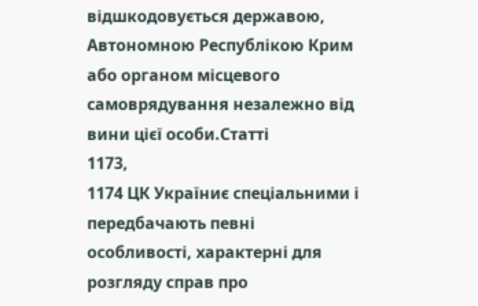відшкодовується державою, Автономною Республікою Крим або органом місцевого самоврядування незалежно від вини цієї особи.Статті
1173,
1174 ЦК Україниє спеціальними і передбачають певні особливості, характерні для розгляду справ про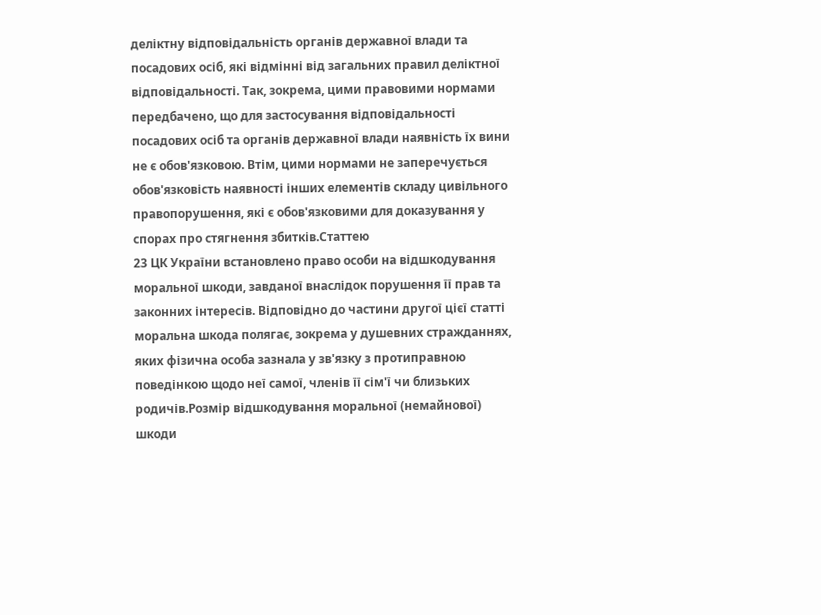деліктну відповідальність органів державної влади та посадових осіб, які відмінні від загальних правил деліктної відповідальності. Так, зокрема, цими правовими нормами передбачено, що для застосування відповідальності посадових осіб та органів державної влади наявність їх вини не є обов'язковою. Втім, цими нормами не заперечується обов'язковість наявності інших елементів складу цивільного правопорушення, які є обов'язковими для доказування у спорах про стягнення збитків.Статтею
23 ЦК України встановлено право особи на відшкодування моральної шкоди, завданої внаслідок порушення її прав та законних інтересів. Відповідно до частини другої цієї статті моральна шкода полягає, зокрема у душевних стражданнях, яких фізична особа зазнала у зв'язку з протиправною поведінкою щодо неї самої, членів її сім'ї чи близьких родичів.Розмір відшкодування моральної (немайнової) шкоди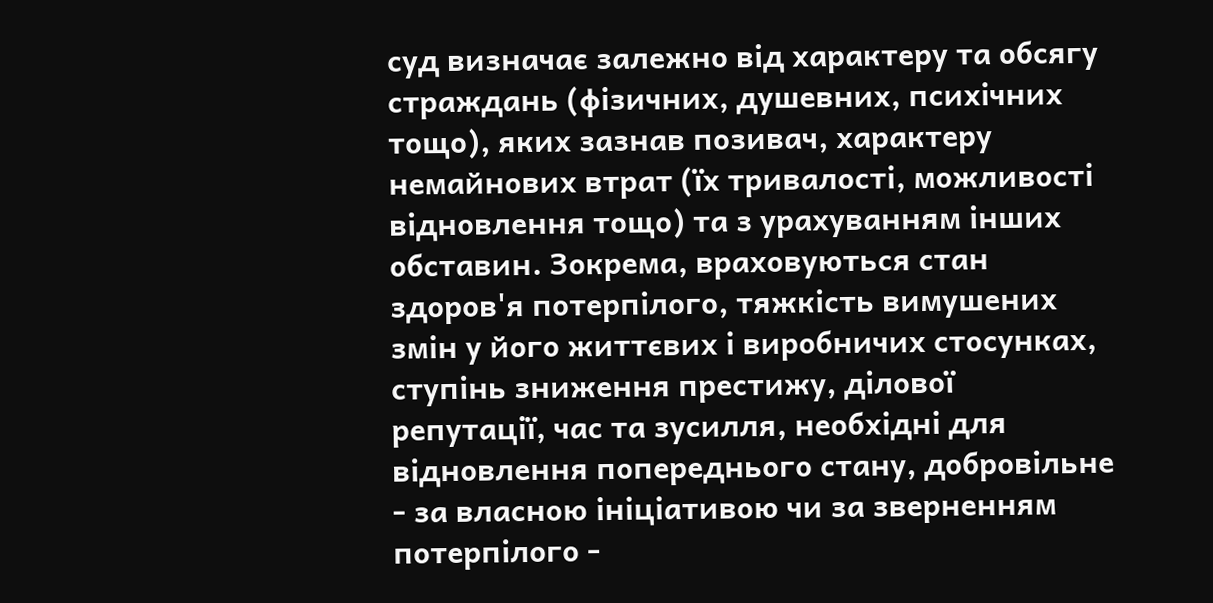суд визначає залежно від характеру та обсягу страждань (фізичних, душевних, психічних тощо), яких зазнав позивач, характеру немайнових втрат (їх тривалості, можливості відновлення тощо) та з урахуванням інших обставин. Зокрема, враховуються стан здоров'я потерпілого, тяжкість вимушених змін у його життєвих і виробничих стосунках, ступінь зниження престижу, ділової репутації, час та зусилля, необхідні для відновлення попереднього стану, добровільне - за власною ініціативою чи за зверненням потерпілого -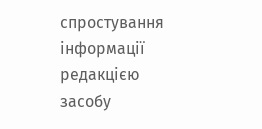спростування інформації редакцією засобу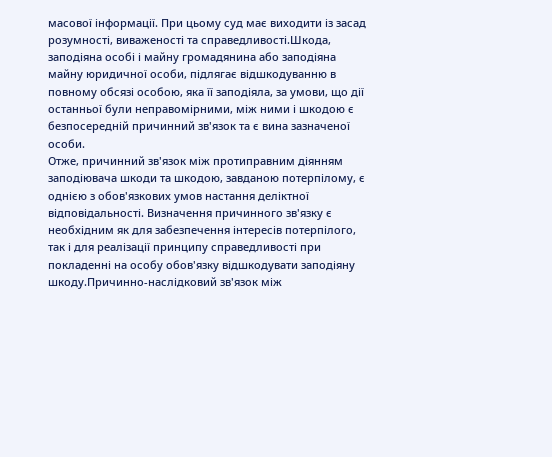масової інформації. При цьому суд має виходити із засад розумності, виваженості та справедливості.Шкода, заподіяна особі і майну громадянина або заподіяна майну юридичної особи, підлягає відшкодуванню в повному обсязі особою, яка її заподіяла, за умови, що дії останньої були неправомірними, між ними і шкодою є безпосередній причинний зв'язок та є вина зазначеної особи.
Отже, причинний зв'язок між протиправним діянням заподіювача шкоди та шкодою, завданою потерпілому, є однією з обов'язкових умов настання деліктної відповідальності. Визначення причинного зв'язку є необхідним як для забезпечення інтересів потерпілого, так і для реалізації принципу справедливості при покладенні на особу обов'язку відшкодувати заподіяну шкоду.Причинно-наслідковий зв'язок між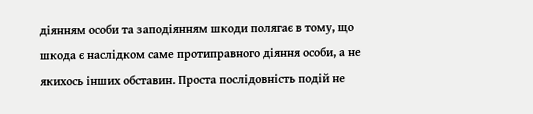діянням особи та заподіянням шкоди полягає в тому, що шкода є наслідком саме протиправного діяння особи, а не якихось інших обставин. Проста послідовність подій не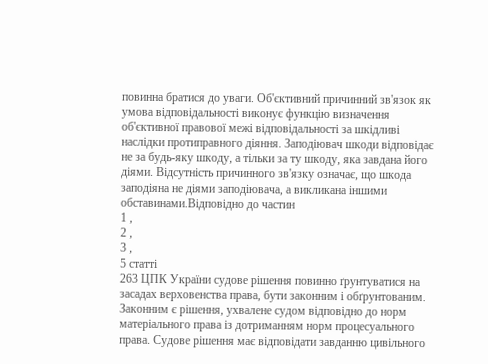повинна братися до уваги. Об'єктивний причинний зв'язок як умова відповідальності виконує функцію визначення об'єктивної правової межі відповідальності за шкідливі наслідки протиправного діяння. Заподіювач шкоди відповідає не за будь-яку шкоду, а тільки за ту шкоду, яка завдана його діями. Відсутність причинного зв'язку означає, що шкода заподіяна не діями заподіювача, а викликана іншими обставинами.Відповідно до частин
1 ,
2 ,
3 ,
5 статті
263 ЦПК України судове рішення повинно ґрунтуватися на засадах верховенства права, бути законним і обґрунтованим. Законним є рішення, ухвалене судом відповідно до норм матеріального права із дотриманням норм процесуального права. Судове рішення має відповідати завданню цивільного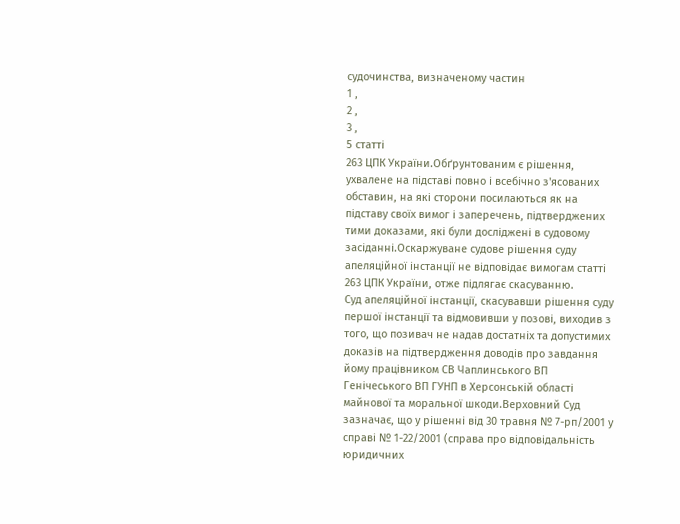судочинства, визначеному частин
1 ,
2 ,
3 ,
5 статті
263 ЦПК України.Обґрунтованим є рішення, ухвалене на підставі повно і всебічно з'ясованих обставин, на які сторони посилаються як на підставу своїх вимог і заперечень, підтверджених тими доказами, які були досліджені в судовому засіданні.Оскаржуване судове рішення суду апеляційної інстанції не відповідає вимогам статті
263 ЦПК України, отже підлягає скасуванню.
Суд апеляційної інстанції, скасувавши рішення суду першої інстанції та відмовивши у позові, виходив з того, що позивач не надав достатніх та допустимих доказів на підтвердження доводів про завдання йому працівником СВ Чаплинського ВП Генічеського ВП ГУНП в Херсонській області майнової та моральної шкоди.Верховний Суд зазначає, що у рішенні від 30 травня № 7-рп/2001 у справі № 1-22/2001 (справа про відповідальність юридичних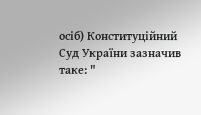осіб) Конституційний Суд України зазначив таке: "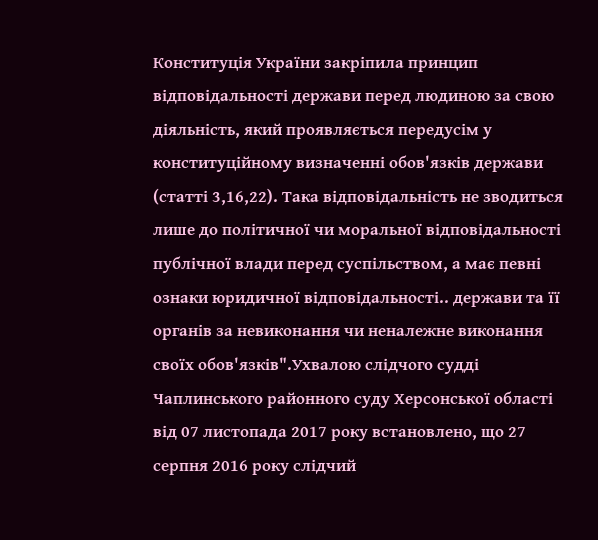Конституція України закріпила принцип відповідальності держави перед людиною за свою діяльність, який проявляється передусім у конституційному визначенні обов'язків держави (статті 3,16,22). Така відповідальність не зводиться лише до політичної чи моральної відповідальності публічної влади перед суспільством, а має певні ознаки юридичної відповідальності.. держави та її органів за невиконання чи неналежне виконання своїх обов'язків".Ухвалою слідчого судді Чаплинського районного суду Херсонської області від 07 листопада 2017 року встановлено, що 27 серпня 2016 року слідчий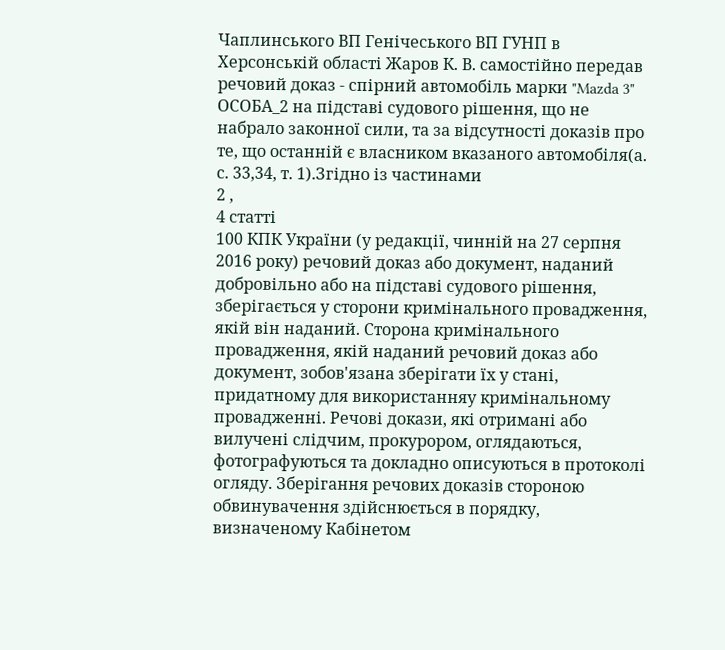Чаплинського ВП Генічеського ВП ГУНП в Херсонській області Жаров К. В. самостійно передав речовий доказ - спірний автомобіль марки "Mazda 3" ОСОБА_2 на підставі судового рішення, що не набрало законної сили, та за відсутності доказів про те, що останній є власником вказаного автомобіля(а. с. 33,34, т. 1).Згідно із частинами
2 ,
4 статті
100 КПК України (у редакції, чинній на 27 серпня 2016 року) речовий доказ або документ, наданий добровільно або на підставі судового рішення, зберігається у сторони кримінального провадження, якій він наданий. Сторона кримінального провадження, якій наданий речовий доказ або документ, зобов'язана зберігати їх у стані, придатному для використанняу кримінальному провадженні. Речові докази, які отримані або вилучені слідчим, прокурором, оглядаються, фотографуються та докладно описуються в протоколі огляду. Зберігання речових доказів стороною обвинувачення здійснюється в порядку, визначеному Кабінетом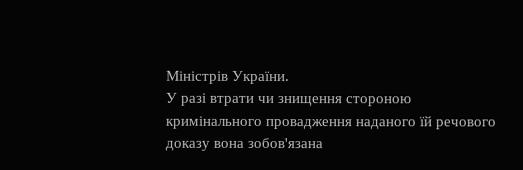Міністрів України.
У разі втрати чи знищення стороною кримінального провадження наданого їй речового доказу вона зобов'язана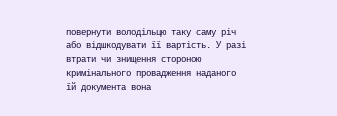повернути володільцю таку саму річ або відшкодувати її вартість. У разі втрати чи знищення стороною кримінального провадження наданого їй документа вона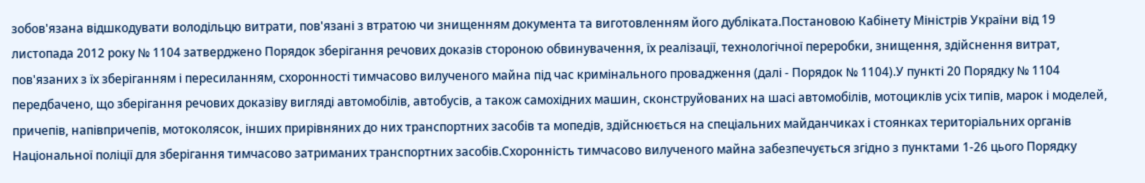зобов'язана відшкодувати володільцю витрати, пов'язані з втратою чи знищенням документа та виготовленням його дубліката.Постановою Кабінету Міністрів України від 19 листопада 2012 року № 1104 затверджено Порядок зберігання речових доказів стороною обвинувачення, їх реалізації, технологічної переробки, знищення, здійснення витрат, пов'язаних з їх зберіганням і пересиланням, схоронності тимчасово вилученого майна під час кримінального провадження (далі - Порядок № 1104).У пункті 20 Порядку № 1104 передбачено, що зберігання речових доказіву вигляді автомобілів, автобусів, а також самохідних машин, сконструйованих на шасі автомобілів, мотоциклів усіх типів, марок і моделей, причепів, напівпричепів, мотоколясок, інших прирівняних до них транспортних засобів та мопедів, здійснюється на спеціальних майданчиках і стоянках територіальних органів Національної поліції для зберігання тимчасово затриманих транспортних засобів.Схоронність тимчасово вилученого майна забезпечується згідно з пунктами 1-26 цього Порядку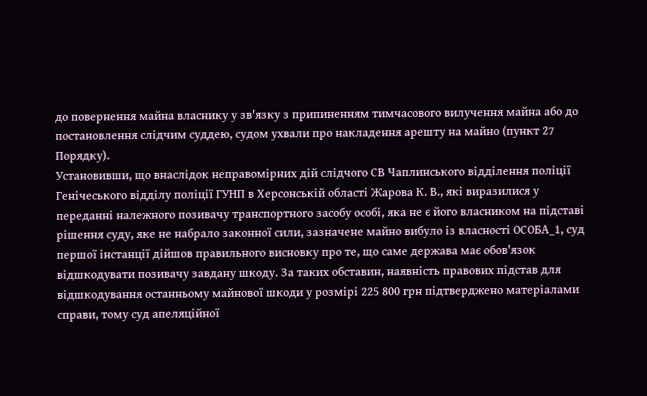до повернення майна власнику у зв'язку з припиненням тимчасового вилучення майна або до постановлення слідчим суддею, судом ухвали про накладення арешту на майно (пункт 27 Порядку).
Установивши, що внаслідок неправомірних дій слідчого СВ Чаплинського відділення поліції Генічеського відділу поліції ГУНП в Херсонській області Жарова К. В., які виразилися у переданні належного позивачу транспортного засобу особі, яка не є його власником на підставі рішення суду, яке не набрало законної сили, зазначене майно вибуло із власності ОСОБА_1, суд першої інстанції дійшов правильного висновку про те, що саме держава має обов'язок відшкодувати позивачу завдану шкоду. За таких обставин, наявність правових підстав для відшкодування останньому майнової шкоди у розмірі 225 800 грн підтверджено матеріалами справи, тому суд апеляційної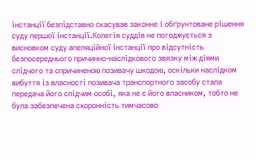інстанції безпідставно скасував законне і обґрунтоване рішення суду першої інстанції.Колегія суддів не погоджується з висновком суду апеляційної інстанції про відсутність безпосереднього причинно-наслідкового звязку між діями слідчого та спричиненою позивачу шкодою, оскільки наслідком вибуття із власності позивача транспортного засобу стала передача його слідчим особі, яка не є його власником, тобто не була забезпечена схоронність тимчасово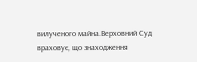вилученого майна.Верховний Суд враховує, що знаходження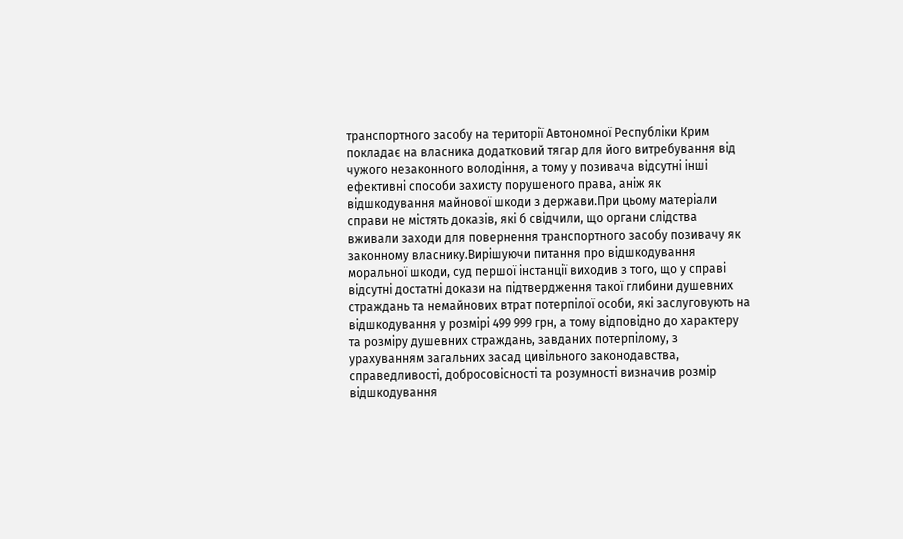транспортного засобу на території Автономної Республіки Крим покладає на власника додатковий тягар для його витребування від чужого незаконного володіння, а тому у позивача відсутні інші ефективні способи захисту порушеного права, аніж як відшкодування майнової шкоди з держави.При цьому матеріали справи не містять доказів, які б свідчили, що органи слідства вживали заходи для повернення транспортного засобу позивачу як законному власнику.Вирішуючи питання про відшкодування моральної шкоди, суд першої інстанції виходив з того, що у справі відсутні достатні докази на підтвердження такої глибини душевних страждань та немайнових втрат потерпілої особи, які заслуговують на відшкодування у розмірі 499 999 грн, а тому відповідно до характеру та розміру душевних страждань, завданих потерпілому, з урахуванням загальних засад цивільного законодавства, справедливості, добросовісності та розумності визначив розмір відшкодування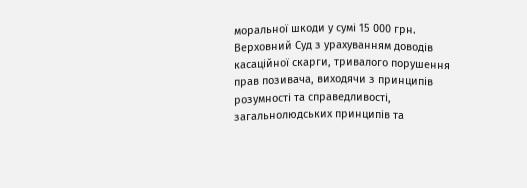моральної шкоди у сумі 15 000 грн.
Верховний Суд з урахуванням доводів касаційної скарги, тривалого порушення прав позивача, виходячи з принципів розумності та справедливості, загальнолюдських принципів та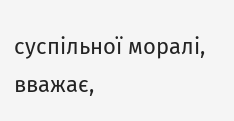суспільної моралі, вважає,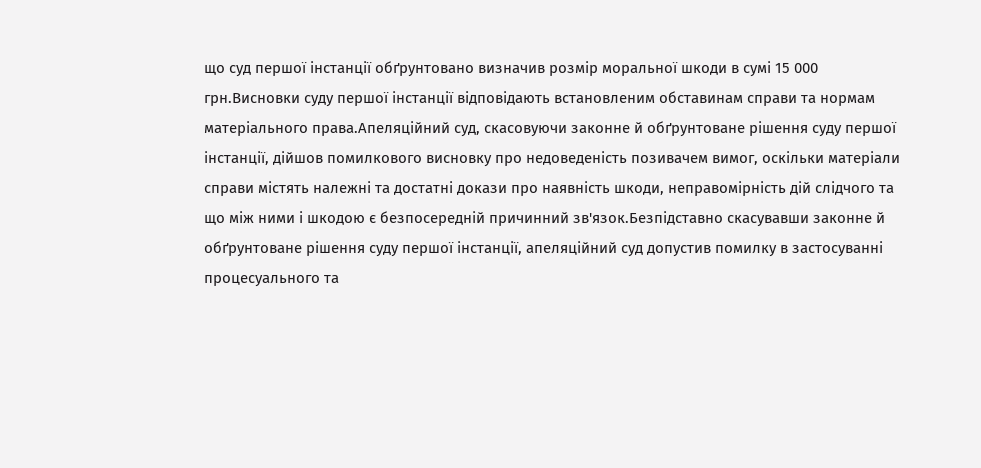що суд першої інстанції обґрунтовано визначив розмір моральної шкоди в сумі 15 000 грн.Висновки суду першої інстанції відповідають встановленим обставинам справи та нормам матеріального права.Апеляційний суд, скасовуючи законне й обґрунтоване рішення суду першої інстанції, дійшов помилкового висновку про недоведеність позивачем вимог, оскільки матеріали справи містять належні та достатні докази про наявність шкоди, неправомірність дій слідчого та що між ними і шкодою є безпосередній причинний зв'язок.Безпідставно скасувавши законне й обґрунтоване рішення суду першої інстанції, апеляційний суд допустив помилку в застосуванні процесуального та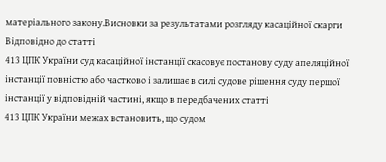матеріального закону.Висновки за результатами розгляду касаційної скарги
Відповідно до статті
413 ЦПК України суд касаційної інстанції скасовує постанову суду апеляційної інстанції повністю або частково і залишає в силі судове рішення суду першої інстанції у відповідній частині, якщо в передбачених статті
413 ЦПК України межах встановить, що судом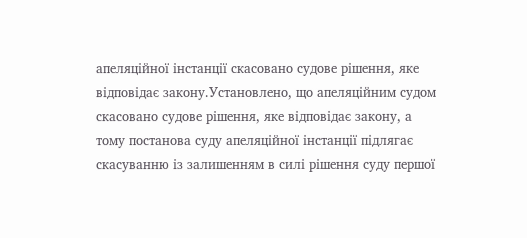апеляційної інстанції скасовано судове рішення, яке відповідає закону.Установлено, що апеляційним судом скасовано судове рішення, яке відповідає закону, а тому постанова суду апеляційної інстанції підлягає скасуванню із залишенням в силі рішення суду першої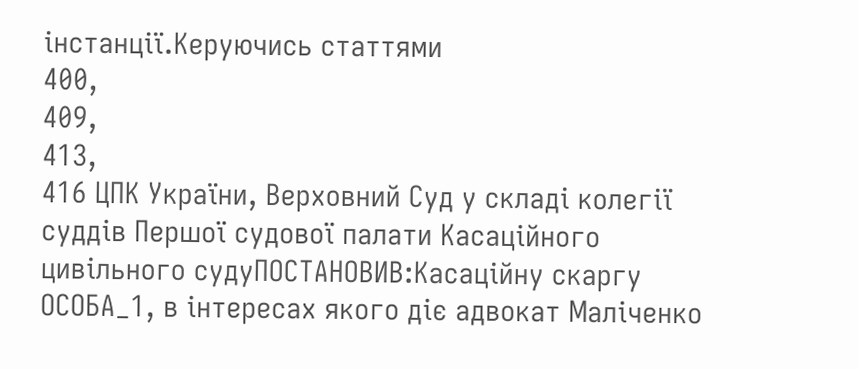інстанції.Керуючись статтями
400,
409,
413,
416 ЦПК України, Верховний Суд у складі колегії суддів Першої судової палати Касаційного цивільного судуПОСТАНОВИВ:Касаційну скаргу ОСОБА_1, в інтересах якого діє адвокат Маліченко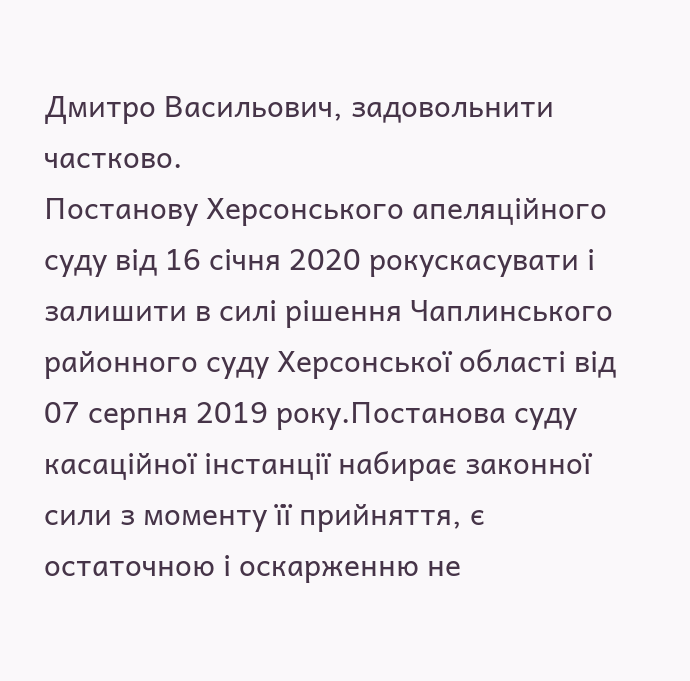Дмитро Васильович, задовольнити частково.
Постанову Херсонського апеляційного суду від 16 січня 2020 рокускасувати і залишити в силі рішення Чаплинського районного суду Херсонської області від 07 серпня 2019 року.Постанова суду касаційної інстанції набирає законної сили з моменту її прийняття, є остаточною і оскарженню не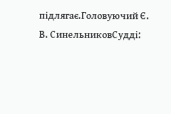підлягає.Головуючий Є. В. СинельниковСудді: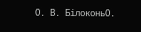О. В. БілоконьО.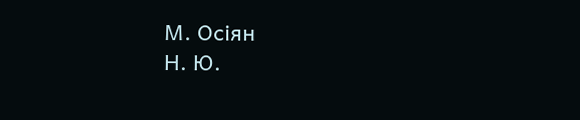М. Осіян
Н. Ю.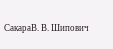СакараВ. В. Шипович